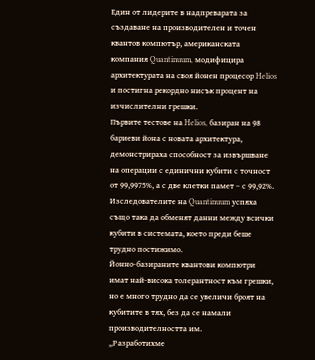Един от лидерите в надпреварата за създаване на производителен и точен квантов компютър, американската компания Quantinuum, модифицира архитектурата на своя йонен процесор Helios и постигна рекордно нисък процент на изчислителни грешки.
Първите тестове на Helios, базиран на 98 бариеви йона с новата архитектура, демонстрираха способност за извършване на операции с единични кубити с точност от 99,9975%, а с две клетки памет – с 99,92%.
Изследователите на Quantinuum успяха също така да обменят данни между всички кубити в системата, което преди беше трудно постижимо.
Йонно-базираните квантови компютри имат най-висока толерантност към грешки, но е много трудно да се увеличи броят на кубитите в тях, без да се намали производителността им.
„Разработихме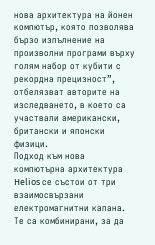нова архитектура на йонен компютър, която позволява бързо изпълнение на произволни програми върху голям набор от кубити с рекордна прецизност”, отбелязват авторите на изследването, в което са участвали американски, британски и японски физици.
Подход към нова компютърна архитектура
Helios се състои от три взаимосвързани електромагнитни капана. Те са комбинирани, за да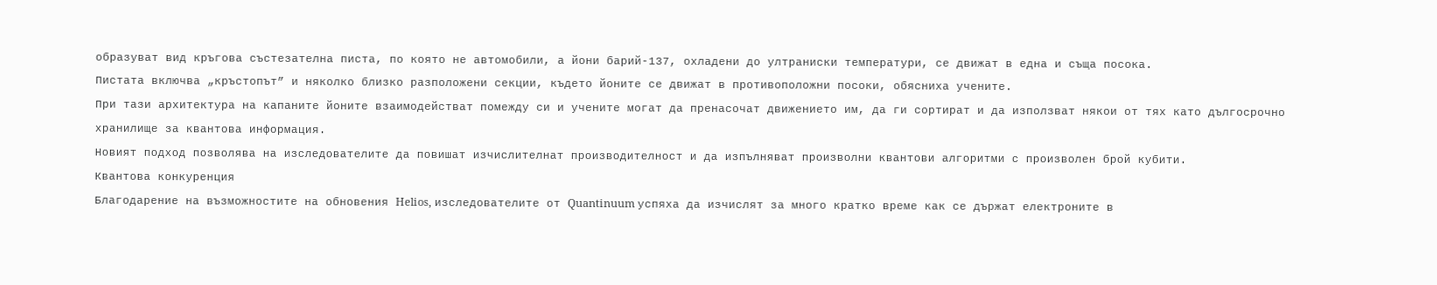образуват вид кръгова състезателна писта, по която не автомобили, а йони барий-137, охладени до ултраниски температури, се движат в една и съща посока.
Пистата включва „кръстопът” и няколко близко разположени секции, където йоните се движат в противоположни посоки, обясниха учените.
При тази архитектура на капаните йоните взаимодействат помежду си и учените могат да пренасочат движението им, да ги сортират и да използват някои от тях като дългосрочно хранилище за квантова информация.
Новият подход позволява на изследователите да повишат изчислителнат производителност и да изпълняват произволни квантови алгоритми с произволен брой кубити.
Квантова конкуренция
Благодарение на възможностите на обновения Helios, изследователите от Quantinuum успяха да изчислят за много кратко време как се държат електроните в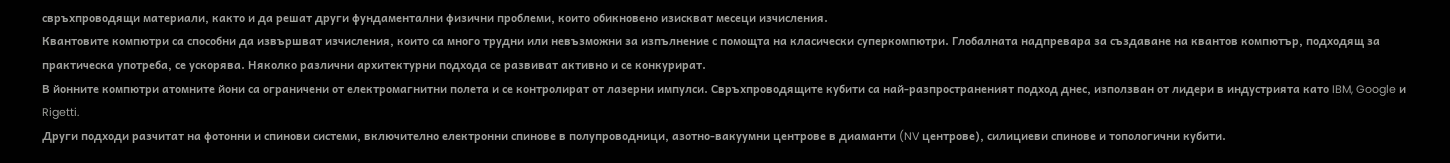свръхпроводящи материали, както и да решат други фундаментални физични проблеми, които обикновено изискват месеци изчисления.
Квантовите компютри са способни да извършват изчисления, които са много трудни или невъзможни за изпълнение с помощта на класически суперкомпютри. Глобалната надпревара за създаване на квантов компютър, подходящ за практическа употреба, се ускорява. Няколко различни архитектурни подхода се развиват активно и се конкурират.
В йонните компютри атомните йони са ограничени от електромагнитни полета и се контролират от лазерни импулси. Свръхпроводящите кубити са най-разпространеният подход днес, използван от лидери в индустрията като IBM, Google и Rigetti.
Други подходи разчитат на фотонни и спинови системи, включително електронни спинове в полупроводници, азотно-вакуумни центрове в диаманти (NV центрове), силициеви спинове и топологични кубити.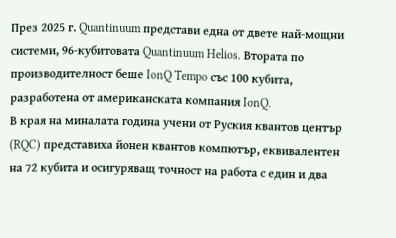През 2025 г. Quantinuum представи една от двете най-мощни системи, 96-кубитовата Quantinuum Helios. Втората по производителност беше IonQ Tempo със 100 кубита, разработена от американската компания IonQ.
В края на миналата година учени от Руския квантов център (RQC) представиха йонен квантов компютър, еквивалентен на 72 кубита и осигуряващ точност на работа с един и два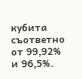кубита съответно от 99,92% и 96,5%.